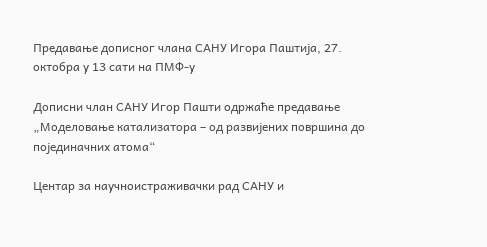Предавање дописног члана САНУ Игора Паштија, 27. октобра у 13 сати на ПМФ-у

Дописни члан САНУ Игор Пашти одржаће предавање „Моделовање катализатора – од развијених површина до појединачних атома“

Центар за научноистраживачки рад САНУ и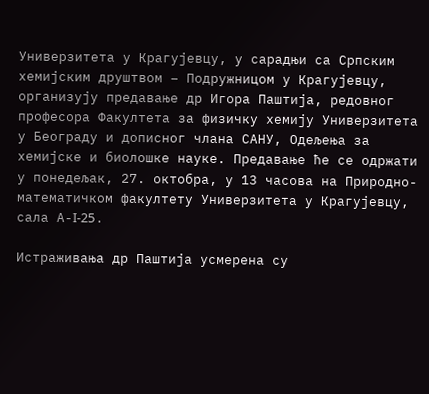Универзитета у Крагујевцу, у сарадњи са Српским хемијским друштвом – Подружницом у Крагујевцу, организују предавање др Игора Паштија, редовног професора Факултета за физичку хемију Универзитета у Београду и дописног члана САНУ, Одељења за хемијске и биолошке науке. Предавање ће се одржати у понедељак, 27. октобра, у 13 часова на Природно-математичком факултету Универзитета у Крагујевцу, сала А-I-25 .

Истраживања др Паштија усмерена су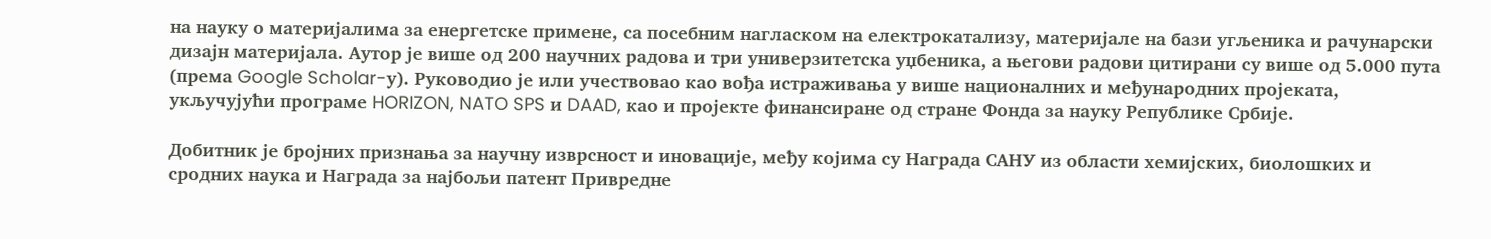на науку о материјалима за енергетске примене, са посебним нагласком на електрокатализу, материјале на бази угљеника и рачунарски дизајн материјала. Аутор је више од 200 научних радова и три универзитетска уџбеника, а његови радови цитирани су више од 5.000 пута (према Google Scholar-у). Руководио је или учествовао као вођа истраживања у више националних и међународних пројеката, укључујући програме HORIZON, NATO SPS и DAAD, као и пројекте финансиране од стране Фонда за науку Републике Србије.

Добитник је бројних признања за научну изврсност и иновације, међу којима су Награда САНУ из области хемијских, биолошких и сродних наука и Награда за најбољи патент Привредне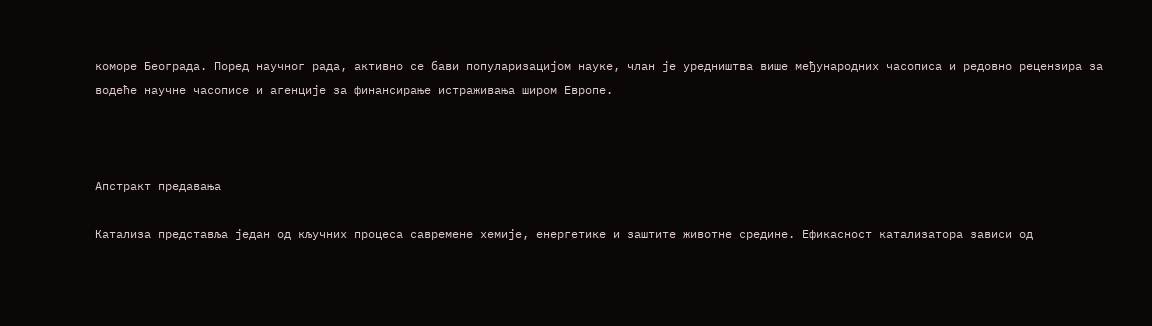коморе Београда. Поред научног рада, активно се бави популаризацијом науке, члан је уредништва више међународних часописа и редовно рецензира за водеће научне часописе и агенције за финансирање истраживања широм Европе.



Апстракт предавања

Катализа представља један од кључних процеса савремене хемије, енергетике и заштите животне средине. Ефикасност катализатора зависи од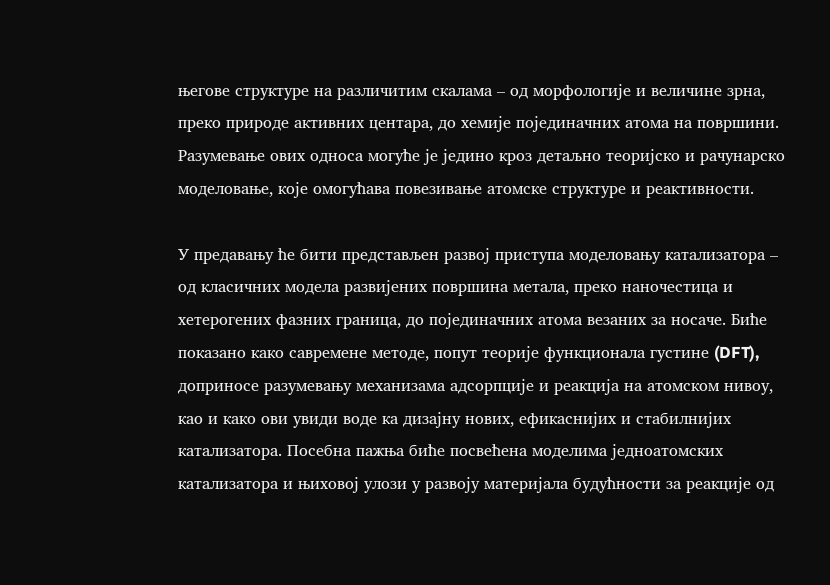његове структуре на различитим скалама – од морфологије и величине зрна, преко природе активних центара, до хемије појединачних атома на површини. Разумевање ових односа могуће је једино кроз детаљно теоријско и рачунарско моделовање, које омогућава повезивање атомске структуре и реактивности.

У предавању ће бити представљен развој приступа моделовању катализатора – од класичних модела развијених површина метала, преко наночестица и хетерогених фазних граница, до појединачних атома везаних за носаче. Биће показано како савремене методе, попут теорије функционала густине (DFT), доприносе разумевању механизама адсорпције и реакција на атомском нивоу, као и како ови увиди воде ка дизајну нових, ефикаснијих и стабилнијих катализатора. Посебна пажња биће посвећена моделима једноатомских катализатора и њиховој улози у развоју материјала будућности за реакције од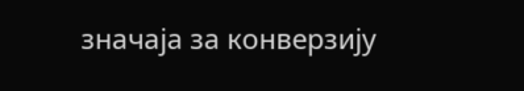значаја за конверзију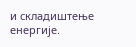и складиштење енергије.